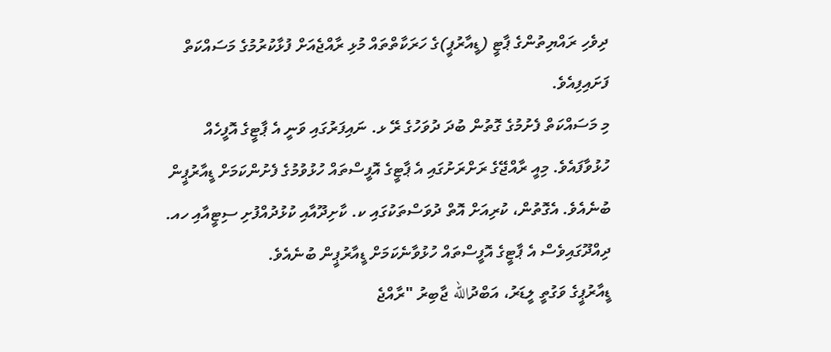ދިވެހި ރައްޔިތުންގެ ޕާޓީ (ޑީއާރުޕީ)ގެ ހަރަކާތްތައް މުޅި ރާއްޖެއަށް ފުޅާކުރުމުގެ މަސައްކަތް ފަށައިފިއެވެ.
މި މަސައްކަތް ފެށުމުގެ ގޮތުން ބުދަ ދުވަހުގެ ރޭ ޅ. ނައިފަރުގައި ވަނީ އެ ޕާޓީގެ އޮފީހެއް ހުޅުވާފައެވެ. މިއީ ރާއްޖޭގެ ރަށްރަށުގައި އެ ޕާޓީގެ އޮފީސްތައް ހުޅުވުމުގެ ފެށުންކަމަށް ޑީއާރުޕީން ބުނެއެވެ. އެގޮތުން، ކުރިއަށް އޮތް ދުވަސްތަކުގައި ކ. ކާށިދޫއާއި ކުޅުދުއްފުށި ސިޓީއާއި ހއ. ދިއްދޫގައިވެސް އެ ޕާޓީގެ އޮފީސްތައް ހުޅުވާނެކަމަށް ޑީއާރުޕީން ބުނެއެވެ.
ޑީއާރުޕީގެ ވަގުތީ ލީޑަރު، އަބްދުالله ޖާބިރު "ރާއްޖެ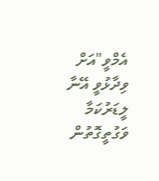އެމްވީ"އަށް ވިދާޅުވީ އޭނާ ލީޑަރުކަމާ ވަގުތީގޮތުން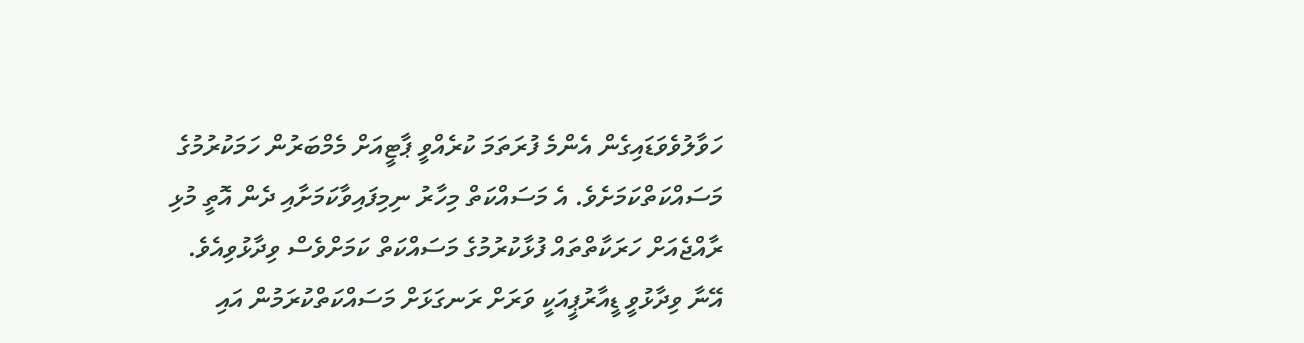ހަވާލުވެވަޑައިގެން އެންމެ ފުރަތަމަ ކުރެއްވީ ޕާޓީއަށް މެމްބަރުން ހަމަކުރުމުގެ މަސައްކަތްކަމަށެވެ. އެ މަސައްކަތް މިހާރު ނިމިފައިވާކަމަށާއި ދެން އޮތީ މުޅި ރާއްޖެއަށް ހަރަކާތްތައް ފުޅާކުރުމުގެ މަސައްކަތް ކަމަށްވެސް ވިދާޅުވިއެވެ.
އޭނާ ވިދާޅުވީ ޑީއާރުޕީއަކީ ވަރަށް ރަނގަޅަށް މަސައްކަތްކުރަމުން އައި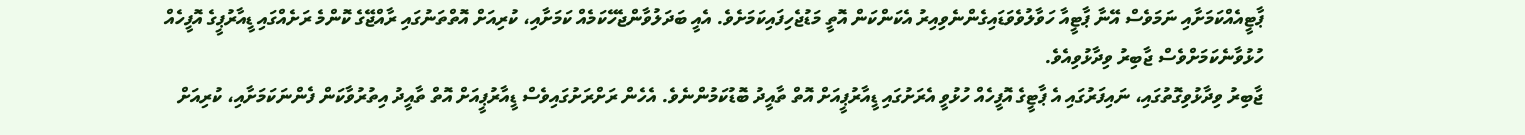ޕާޓީއެއްކަމަށާއި ނަމަވެސް އޭނާ ޕާޓީއާ ހަވާލުވެވަޑައިގެންނެވިއިރު އެކަންކަން އޮތީ މަޑުޖެހިފައިކަމަށެވެ. އެއީ ބަދަލުވާންޖެހޭކަމެއް ކަމަށާއި، ކުރިއަށް އޮތްތަނުގައި ރާއްޖޭގެ ކޮންމެ ރަށެއްގައި ޑީއާރުޕީގެ އޮފީހެއް ހުޅުވާނެކަމަށްވެސް ޖާބިރު ވިދާޅުވިއެވެ.
ޖާބިރު ވިދާޅުވިގޮތުގައި، ނައިފަރުގައި އެ ޕާޓީގެ އޮފީހެއް ހުޅުވީ އެރަށުގައި ޑީއާރުޕީއަށް އޮތް ތާއީދު ބޮޑުކަމުންނެވެ. އެހެން ރަށްރަށުގައިވެސް ޑީއާރުޕީއަށް އޮތް ތާއީދު އިތުރުވާކަން ފެންނަކަމަށާއި، ކުރިއަށް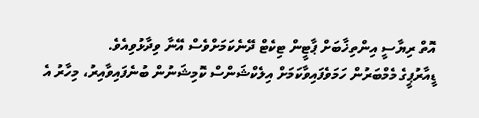އޮތް ރިޔާސީ އިންތިޚާބަށް ޕާޓީން ޓިކެޓް ދޭނެކަމަށްވެސް އޭނާ ވިދާޅުވިއެވެ.
ޑީއާރުޕީގެ މެމްބަރުން ހަމަވެފައިވާކަމަށް އިލެކްޝަންސް ކޮމިޝަނުން ބުނެފައިވާއިރު، މިހާރު އެ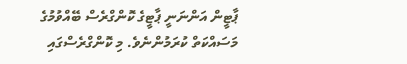ޕާޓީން އަންނަނީ ޕާޓީގެ ކޮންގްރެސް ބޭއްވުމުގެ މަސައްކަތް ކުރަމުންނެވެ. މި ކޮންގްރެސްގައި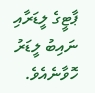ޕާޓީގެ ލީޑަރާއި ނައިބު ލީޑަރު ހޮވާނެއެވެ.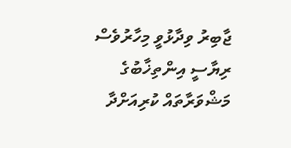ޖާބިރު ވިދާޅުވީ މިހާރުވެސް ރިޔާސީ އިންތިޚާބުގެ މަޝްވަރާތައް ކުރިއަށްދާ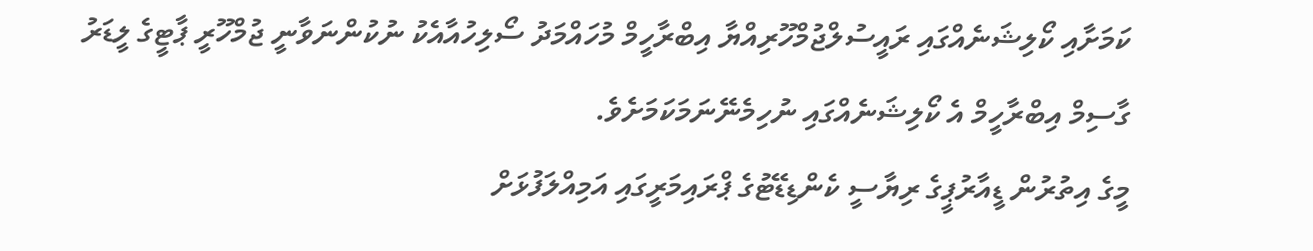ކަމަށާއި ކޯލިޝަނެއްގައި ރައީސުލްޖުމްހޫރިއްޔާ އިބްރާހީމް މުހައްމަދު ސޯލިހުއާއެކު ނުކުންނަވާނީ ޖުމްހޫރީ ޕާޓީގެ ލީޑަރު ގާސިމް އިބްރާހީމް އެ ކޯލިޝަނެއްގައި ނުހިމެނޭނަމަކަމަށެވެ.
މީގެ އިތުރުން ޑީއާރުޕީގެ ރިޔާސީ ކެންޑިޑޭޓުގެ ޕްރައިމަރީގައި އަމިއްލަފުޅަށް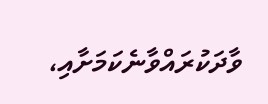ވާދަކުރައްވާނެކަމަށާއި،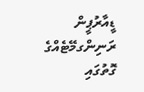ޑީއާރުޕީން ރަނިންގމޭޓެއްގެ ގޮތުގައި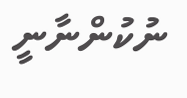ނުކުންނާނީ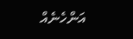އަންހެނެއް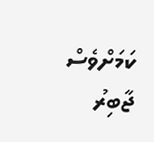ކަމަށްވެސް ޖާބިރު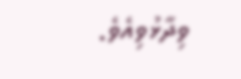ވިދާޅުވިއެވެ.